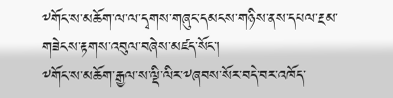༸གོང་ས་མཆོག་ལ་ལ་དྭགས་གཞུང་དམངས་གཉིས་ནས་དཔལ་རྔམ་གཟེངས་རྟགས་འབུལ་བཞེས་མཛད་སོང་།
༸གོང་ས་མཆོག་རྒྱལ་ས་ལྡི་ལིར་༸ཞབས་སོར་བདེ་བར་འཁོད་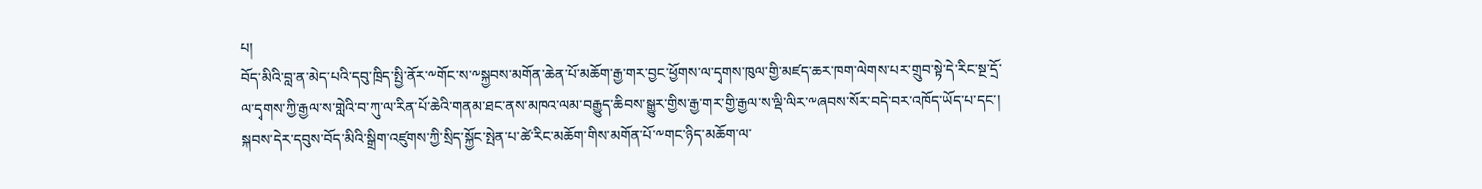པ།
བོད་མིའི་བླ་ན་མེད་པའི་དབུ་ཁྲིད་སྤྱི་ནོར་༸གོང་ས་༸སྐྱབས་མགོན་ཆེན་པོ་མཆོག་རྒྱ་གར་བྱང་ཕྱོགས་ལ་དྭགས་ཁུལ་གྱི་མཛད་ཆར་ཁག་ལེགས་པར་གྲུབ་སྟེ་དེ་རིང་སྔ་དྲོ་ལ་དྭགས་ཀྱི་རྒྱལ་ས་གླེའི་བ་ཀུ་ལ་རིན་པོ་ཆེའི་གནམ་ཐང་ནས་མཁའ་ལམ་བརྒྱུད་ཆིབས་སྒྱུར་གྱིས་རྒྱ་གར་གྱི་རྒྱལ་ས་ལྡི་ལིར་༸ཞབས་སོར་བདེ་བར་འཁོད་ཡོད་པ་དང་། སྐབས་དེར་དབུས་བོད་མིའི་སྒྲིག་འཛུགས་ཀྱི་སྲིད་སྐྱོང་སྤེན་པ་ཚེ་རིང་མཆོག་གིས་མགོན་པོ་༸གང་ཉིད་མཆོག་ལ་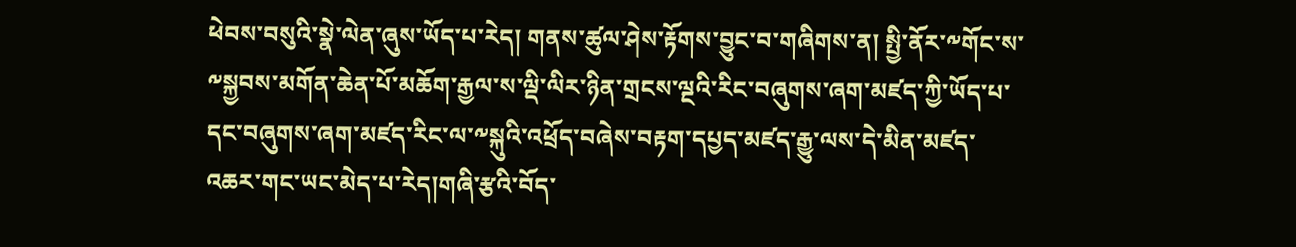ཕེབས་བསུའི་སྣེ་ལེན་ཞུས་ཡོད་པ་རེད། གནས་ཚུལ་ཤེས་རྟོགས་བྱུང་བ་གཞིགས་ན། སྤྱི་ནོར་༸གོང་ས་༸སྐྱབས་མགོན་ཆེན་པོ་མཆོག་རྒྱལ་ས་ལྡི་ལིར་ཉིན་གྲངས་ལྔའི་རིང་བཞུགས་ཞག་མཛད་ཀྱི་ཡོད་པ་དང་བཞུགས་ཞག་མཛད་རིང་ལ་༸སྐུའི་འཕྲོད་བཞེས་བརྟག་དཔྱད་མཛད་རྒྱུ་ལས་དེ་མིན་མཛད་འཆར་གང་ཡང་མེད་པ་རེད།གཞི་རྩའི་བོད་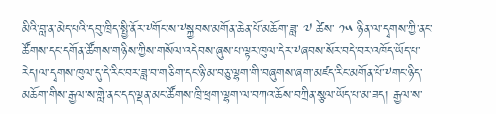མིའི་བླ་ན་མེད་པའི་དབུ་ཁྲིད་སྤྱི་ནོར་༸གོང་ས་༸སྐྱབས་མགོན་ཆེན་པོ་མཆོག་ཟླ་ ༧ ཚེས་ ༡༥ ཉིན་ལ་དྭགས་ཀྱི་ནང་ཚོགས་དང་དགོན་ཚོགས་གཉིས་ཀྱིས་གསོལ་འདེབས་ཞུས་པ་ལྟར་ཁུལ་དེར་༸ཞབས་སོར་བདེ་བར་འཁོད་ཡོད་པ་རེད།ལ་དྭགས་ཁུལ་དུ་དེ་རིང་བར་ཟླ་བ་གཅིག་དང་ཉི་མ་བཅུ་ལྷག་གི་བཞུགས་ཞག་མཛད་རིང་མགོན་པོ་༸གང་ཉིད་མཆོག་གིས་རྒྱལ་ས་གླེ་ནང་དད་ལྡན་མང་ཚོགས་ཁྲི་ཕྲག་ལྷག་ལ་བཀའ་ཆོས་བཀྲིན་སྩལ་ཡོད་པ་མ་ཟད། རྒྱལ་ས་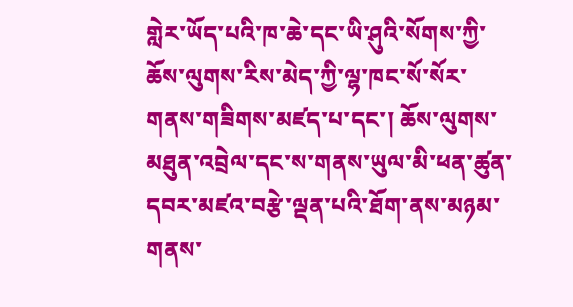གླེར་ཡོད་པའི་ཁ་ཆེ་དང་ཡི་ཤུའི་སོགས་ཀྱི་ཆོས་ལུགས་རིས་མེད་ཀྱི་ལྷ་ཁང་སོ་སོར་གནས་གཟིགས་མཛད་པ་དང་། ཆོས་ལུགས་མཐུན་འབྲེལ་དང་ས་གནས་ཡུལ་མི་ཕན་ཚུན་དབར་མཛའ་བརྩེ་ལྡན་པའི་ཐོག་ནས་མཉམ་གནས་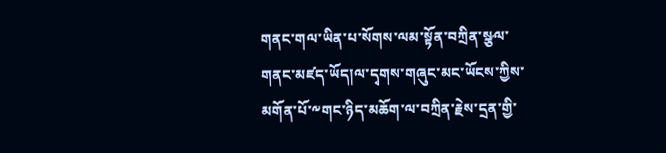གནང་གལ་ཡིན་པ་སོགས་ལམ་སྟོན་བཀྲིན་སྩལ་གནང་མཛད་ཡོད།ལ་དྭགས་གཞུང་མང་ཡོངས་ཀྱིས་མགོན་པོ་༸གང་ཉིད་མཆོག་ལ་བཀྲིན་རྗེས་དྲན་གྱི་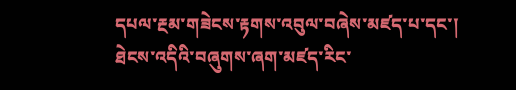དཔལ་རྔམ་གཟེངས་རྟགས་འབུལ་བཞེས་མཛད་པ་དང་། ཐེངས་འདིའི་བཞུགས་ཞག་མཛད་རིང་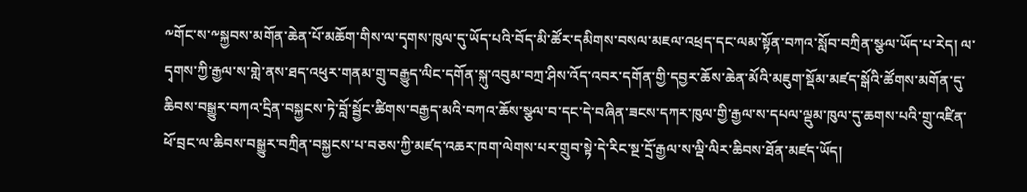༸གོང་ས་༸སྐྱབས་མགོན་ཆེན་པོ་མཆོག་གིས་ལ་དྭགས་ཁུལ་དུ་ཡོད་པའི་བོད་མི་ཚོར་དམིགས་བསལ་མཇལ་འཕྲད་དང་ལམ་སྟོན་བཀའ་སློབ་བཀྲིན་སྩལ་ཡོད་པ་རེད། ལ་དྭགས་ཀྱི་རྒྱལ་ས་གླེ་ནས་ཐད་འཕུར་གནམ་གྲུ་བརྒྱུད་ལིང་དགོན་སྐུ་འབུམ་བཀྲ་ཤིས་འོད་འབར་དགོན་གྱི་དབྱར་ཆོས་ཆེན་མོའི་མཇུག་སྡོམ་མཛད་སྒོའི་ཚོགས་མགོན་དུ་ཆིབས་བསྒྱུར་བཀའ་དྲིན་བསྐྱངས་ཏེ་བློ་སྦྱོང་ཚིགས་བརྒྱད་མའི་བཀའ་ཆོས་སྩལ་བ་དང་དེ་བཞིན་ཟངས་དཀར་ཁུལ་གྱི་རྒྱལ་ས་དཔལ་ལྡུམ་ཁུལ་དུ་ཆགས་པའི་གྲུ་འཛིན་ཕོ་བྲང་ལ་ཆིབས་བསྒྱུར་བཀྲིན་བསྐྱངས་པ་བཅས་ཀྱི་མཛད་འཆར་ཁག་ལེགས་པར་གྲུབ་སྟེ་དེ་རིང་སྔ་དྲོ་རྒྱལ་ས་ལྡི་ལིར་ཆིབས་ཐོན་མཛད་ཡོད།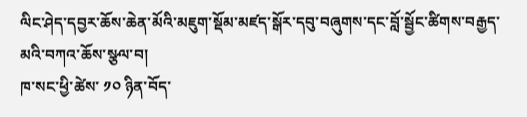ལིང་ཤེད་དབྱར་ཆོས་ཆེན་མོའི་མཇུག་སྡོམ་མཛད་སྒོར་དབུ་བཞུགས་དང་བློ་སྦྱོང་ཚིགས་བརྒྱད་མའི་བཀའ་ཆོས་སྩལ་བ།
ཁ་སང་ཕྱི་ཚེས་ ༡༠ ཉིན་བོད་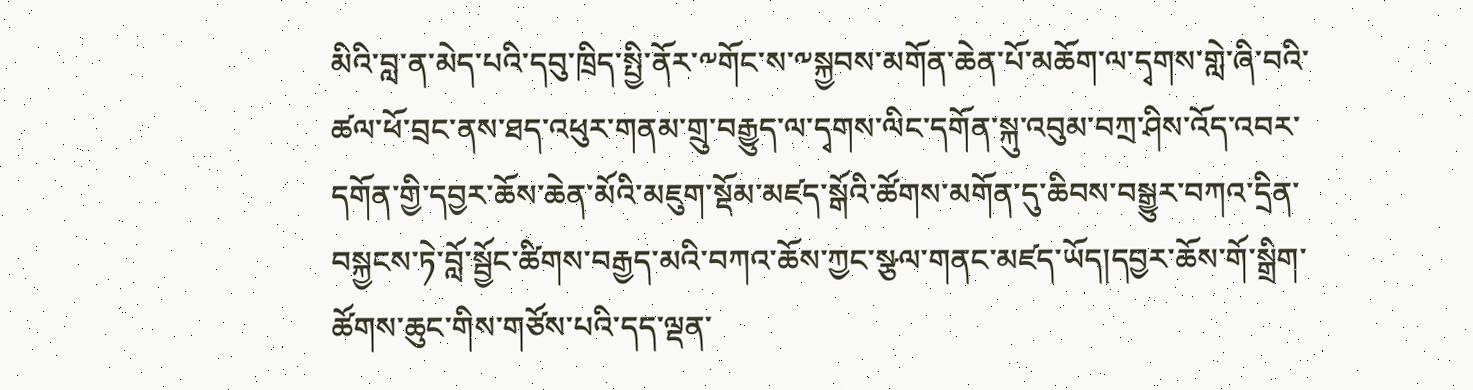མིའི་བླ་ན་མེད་པའི་དབུ་ཁྲིད་སྤྱི་ནོར་༸གོང་ས་༸སྐྱབས་མགོན་ཆེན་པོ་མཆོག་ལ་དྭགས་གླེ་ཞི་བའི་ཚལ་ཕོ་བྲང་ནས་ཐད་འཕུར་གནམ་གྲུ་བརྒྱུད་ལ་དྭགས་ལིང་དགོན་སྐུ་འབུམ་བཀྲ་ཤིས་འོད་འབར་དགོན་གྱི་དབྱར་ཆོས་ཆེན་མོའི་མཇུག་སྡོམ་མཛད་སྒོའི་ཚོགས་མགོན་དུ་ཆིབས་བསྒྱུར་བཀའ་དྲིན་བསྐྱངས་ཏེ་བློ་སྦྱོང་ཚིགས་བརྒྱད་མའི་བཀའ་ཆོས་ཀྱང་སྩལ་གནང་མཛད་ཡོད།དབྱར་ཆོས་གོ་སྒྲིག་ཚོགས་ཆུང་གིས་གཙོས་པའི་དད་ལྡན་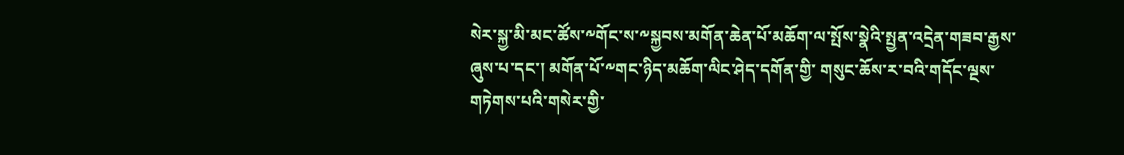སེར་སྐྱ་མི་མང་ཚོས་༸གོང་ས་༸སྐྱབས་མགོན་ཆེན་པོ་མཆོག་ལ་སྤོས་སྣེའི་སྤྱན་འདྲེན་གཟབ་རྒྱས་ཞུས་པ་དང་། མགོན་པོ་༸གང་ཉིད་མཆོག་ལིང་ཤེད་དགོན་གྱི་ གསུང་ཆོས་ར་བའི་གདོང་ལྔས་གཏེགས་པའི་གསེར་གྱི་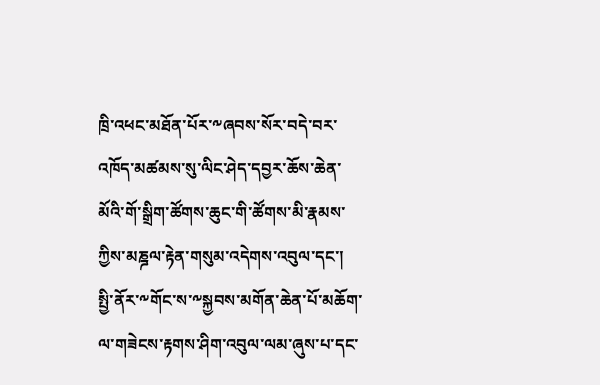ཁྲི་འཕང་མཐོན་པོར་༸ཞབས་སོར་བདེ་བར་འཁོད་མཚམས་སུ་ལིང་ཤེད་དབྱར་ཆོས་ཆེན་མོའི་གོ་སྒྲིག་ཚོགས་ཆུང་གི་ཚོགས་མི་རྣམས་ཀྱིས་མཎྜལ་རྟེན་གསུམ་འདེགས་འབུལ་དང་། སྤྱི་ནོར་༸གོང་ས་༸སྐྱབས་མགོན་ཆེན་པོ་མཆོག་ལ་གཟེངས་རྟགས་ཤིག་འབུལ་ལམ་ཞུས་པ་དང་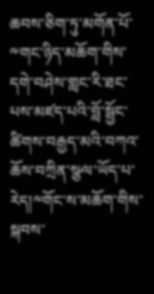ཆབས་ཅིག་ཏུ་མགོན་པོ་༸གང་ཉིད་མཆོག་གིས་དགེ་བཤེས་གླང་རི་ཐང་པས་མཛད་པའི་བློ་སྦྱོང་ཚིགས་བརྒྱད་མའི་བཀའ་ཆོས་བཀྲིན་སྩལ་ཡོད་པ་རེད།༸གོང་ས་མཆོག་གིས་སྐབས་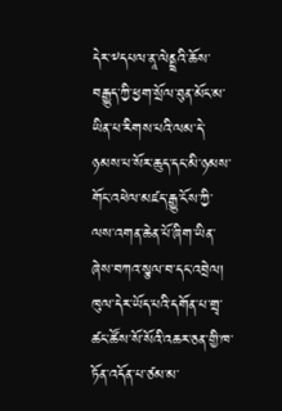དེར་༸དཔལ་ནཱ་ལེནྡྲའི་ཆོས་བརྒྱུད་ཀྱི་ཕྱག་སྲོལ་ཐུན་མོང་མ་ཡིན་པ་རིགས་པའི་ལམ་དེ་ཉམས་པ་སོར་ཆུད་དང་མི་ཉམས་གོང་འཕེལ་མཛད་རྒྱུ་ངོས་ཀྱི་ལས་འགན་ཆེན་པོ་ཞིག་ཡིན་ཞེས་བཀའ་སྩལ་བ་དང་འབྲེལ། ཁུལ་དེར་ཡོད་པའི་དགོན་པ་གྲྭ་ཚང་ཚོས་སོ་སོའི་འཆར་ཅན་གྱི་ཁ་ཏོན་འདོན་པ་ཙམ་མ་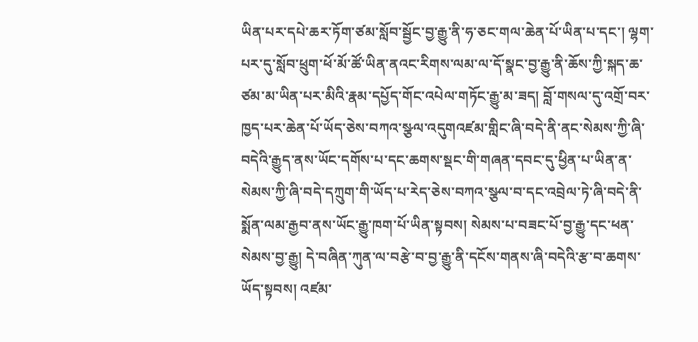ཡིན་པར་དཔེ་ཆར་ཏོག་ཙམ་སློབ་སྦྱོང་བྱ་རྒྱུ་ནི་ཧ་ཅང་གལ་ཆེན་པོ་ཡིན་པ་དང་། ལྷག་པར་དུ་སློབ་ཕྲུག་ཕོ་མོ་ཚོ་ཡིན་ནའང་རིགས་ལམ་ལ་དོ་སྣང་བྱ་རྒྱུ་ནི་ཆོས་ཀྱི་སྐད་ཆ་ཙམ་མ་ཡིན་པར་མིའི་རྣམ་དཔྱོད་གོང་འཔེལ་གཏོང་རྒྱུ་མ་ཟད། བློ་གསལ་དུ་འགྲོ་བར་ཁྱད་པར་ཆེན་པོ་ཡོད་ཅེས་བཀའ་སྩལ་འདུགའཛམ་གླིང་ཞི་བདེ་ནི་ནང་སེམས་ཀྱི་ཞི་བདེའི་རྒྱུད་ནས་ཡོང་དགོས་པ་དང་ཆགས་སྡང་གི་གཞན་དབང་དུ་ཕྱིན་པ་ཡིན་ན་སེམས་ཀྱི་ཞི་བདེ་དཀྲུག་གི་ཡོད་པ་རེད་ཅེས་བཀའ་སྩལ་བ་དང་འབྲེལ་ཏེ་ཞི་བདེ་ནི་སྨོན་ལམ་རྒྱབ་ནས་ཡོང་རྒྱུ་ཁག་པོ་ཡིན་སྟབས། སེམས་པ་བཟང་པོ་བྱ་རྒྱུ་དང་ཕན་སེམས་བྱ་རྒྱུ། དེ་བཞིན་ཀུན་ལ་བརྩེ་བ་བྱ་རྒྱུ་ནི་དངོས་གནས་ཞི་བདེའི་རྩ་བ་ཆགས་ཡོད་སྟབས། འཛམ་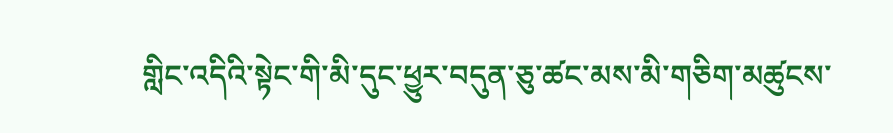གླིང་འདིའི་སྟེང་གི་མི་དུང་ཕྱུར་བདུན་ཅུ་ཚང་མས་མི་གཅིག་མཚུངས་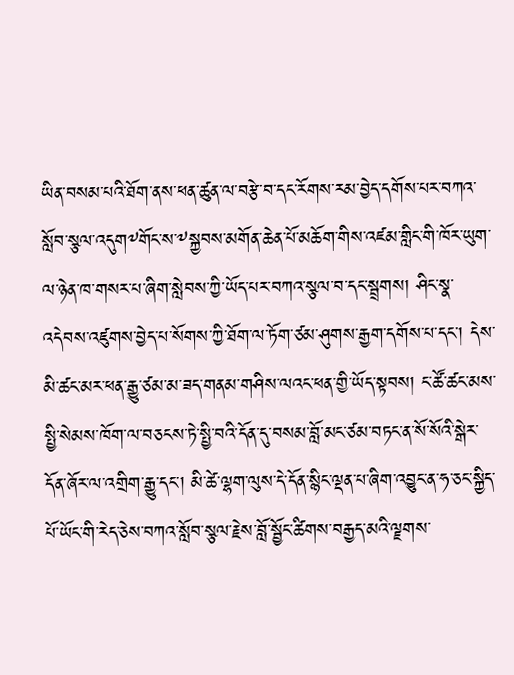ཡིན་བསམ་པའི་ཐོག་ནས་ཕན་ཚུན་ལ་བརྩེ་བ་དང་རོགས་རམ་བྱེད་དགོས་པར་བཀའ་སློབ་སྩལ་འདུག༸གོང་ས་༸སྐྱབས་མགོན་ཆེན་པོ་མཆོག་གིས་འཛམ་གླིང་གི་ཁོར་ཡུག་ལ་ཉེན་ཁ་གསར་པ་ཞིག་སླེབས་ཀྱི་ཡོད་པར་བཀའ་སྩལ་བ་དང་སྦྲགས། ཤིང་སྣ་འདེབས་འཛུགས་བྱེད་པ་སོགས་ཀྱི་ཐོག་ལ་ཏོག་ཙམ་ཤུགས་རྒྱག་དགོས་པ་དང་། དེས་མི་ཚང་མར་ཕན་རྒྱུ་ཙམ་མ་ཟད་གནམ་གཤིས་ལའང་ཕན་གྱི་ཡོད་སྟབས། ང་ཚོ་ཚང་མས་སྤྱི་སེམས་ཁོག་ལ་བཅངས་ཏེ་སྤྱི་བའི་དོན་དུ་བསམ་བློ་མང་ཙམ་བཏང་ན་སོ་སོའི་སྒེར་དོན་ཞོར་ལ་འགྲིག་རྒྱུ་དང་། མི་ཚེ་ལྷག་ལུས་དེ་དོན་སྙིང་ལྡན་པ་ཞིག་འབྱུང་ན་ཧ་ཅང་སྐྱིད་པོ་ཡོང་གི་རེད་ཅེས་བཀའ་སློབ་སྩལ་རྗེས་བློ་སྦྱོང་ཚིགས་བརྒྱད་མའི་ལྗགས་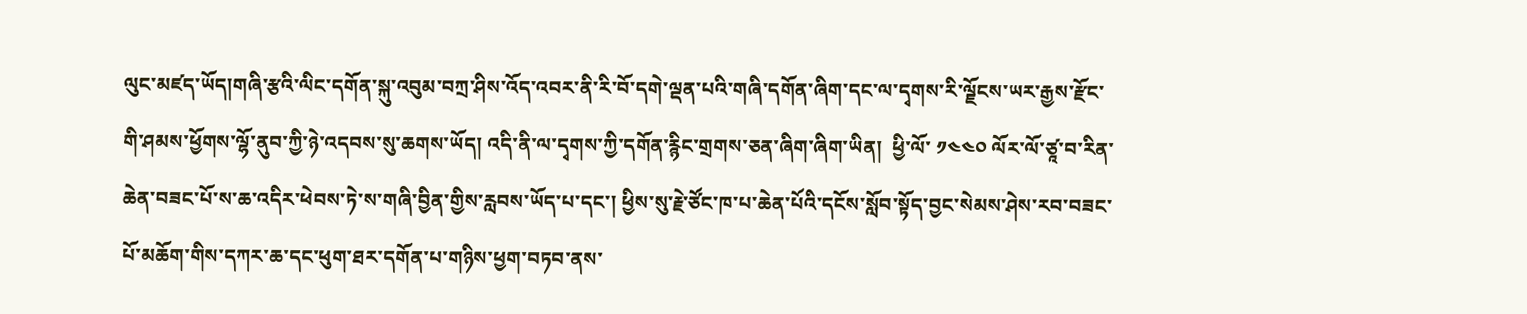ལུང་མཛད་ཡོད།གཞི་རྩའི་ལིང་དགོན་སྐུ་འབུམ་བཀྲ་ཤིས་འོད་འབར་ནི་རི་བོ་དགེ་ལྡན་པའི་གཞི་དགོན་ཞིག་དང་ལ་དྭགས་རི་ལྗོངས་ཡར་རྒྱས་རྫོང་གི་ཤམས་ཕྱོགས་ལྷོ་ནུབ་ཀྱི་ཉེ་འདབས་སུ་ཆགས་ཡོད། འདི་ནི་ལ་དྭགས་ཀྱི་དགོན་རྙིང་གྲགས་ཅན་ཞིག་ཞིག་ཡིན།  ཕྱི་ལོ་ ༡༤༤༠ ལོར་ལོ་ཙཱ་བ་རིན་ཆེན་བཟང་པོ་ས་ཆ་འདིར་ཕེབས་ཏེ་ས་གཞི་བྱིན་གྱིས་རླབས་ཡོད་པ་དང་། ཕྱིས་སུ་རྗེ་ཙོང་ཁ་པ་ཆེན་པོའི་དངོས་སློབ་སྟོད་བྱང་སེམས་ཤེས་རབ་བཟང་པོ་མཆོག་གིས་དཀར་ཆ་དང་ཕུག་ཐར་དགོན་པ་གཉིས་ཕྱག་བཏབ་ནས་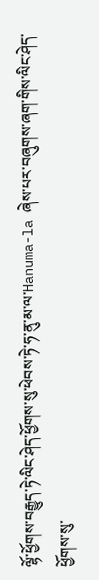ལྷོ་ཕྱོགས་བརྒྱུད་ཏེ་ལིང་ཤེད་ཕྱོགས་སུ་ཕེབས་ཏེ་ཧ་ནུ་མ་ལ་Hanuma-la ཞེས་པར་བཞུགས་ཞག་གིས་ལིང་ཤེད་ཕྱོགས་སུ་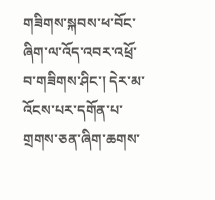གཟིགས་སྐབས་ཕ་བོང་ཞིག་ལ་འོད་འབར་འཕྲོ་བ་གཟིགས་ཤིང་། དེར་མ་འོངས་པར་དགོན་པ་གྲགས་ཅན་ཞིག་ཆགས་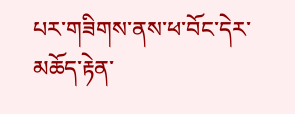པར་གཟིགས་ནས་ཕ་བོང་དེར་མཆོད་རྟེན་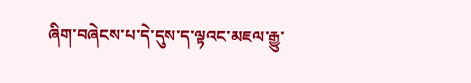ཞིག་བཞེངས་པ་དེ་དུས་ད་ལྟའང་མཇལ་རྒྱུ་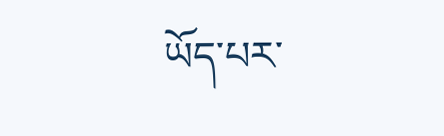ཡོད་པར་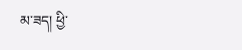མ་ཟད། ཕྱི་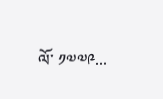ལོ་ ༡༧༧༩...